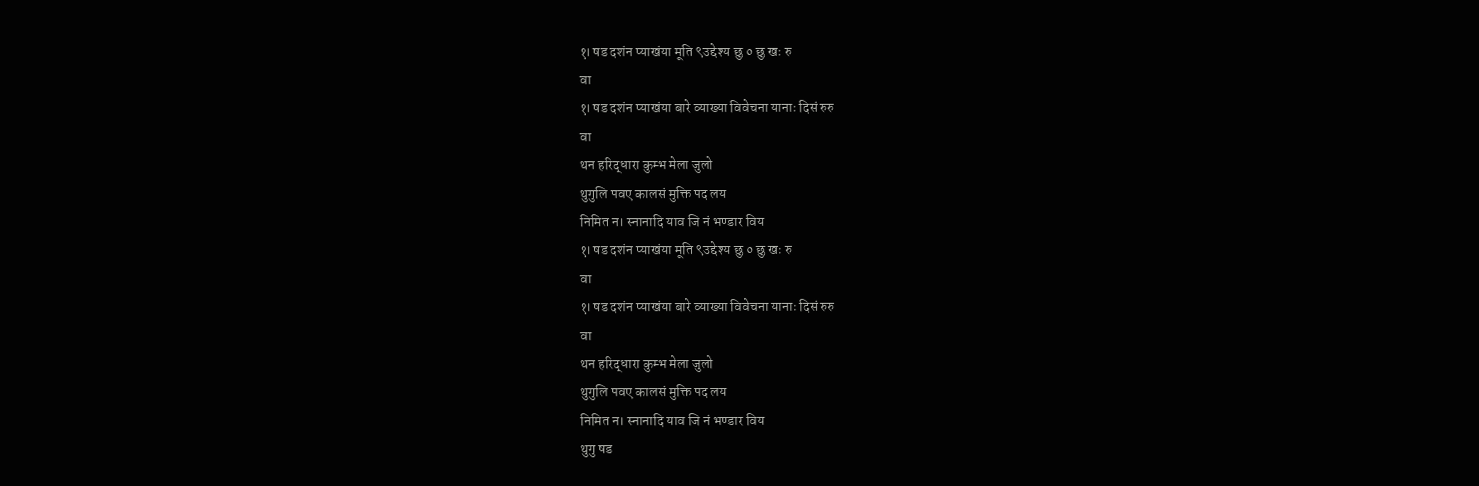१। षड दशंन प्याखंया मूति ९उद्देश्य छु ० छु खः रु
वा
१। षड दशंन प्याखंया बारे व्याख्या विवेचना यानाः दिसं रुरु
वा
थन हरिद्धारा कुम्भ मेला जुलो
थुगुलि पवए कालसं मुक्ति पद लय
निमित न। स्नानादि याव जि नं भण्डार विय
१। षड दशंन प्याखंया मूति ९उद्देश्य छु ० छु खः रु
वा
१। षड दशंन प्याखंया बारे व्याख्या विवेचना यानाः दिसं रुरु
वा
थन हरिद्धारा कुम्भ मेला जुलो
थुगुलि पवए कालसं मुक्ति पद लय
निमित न। स्नानादि याव जि नं भण्डार विय
थुगु षड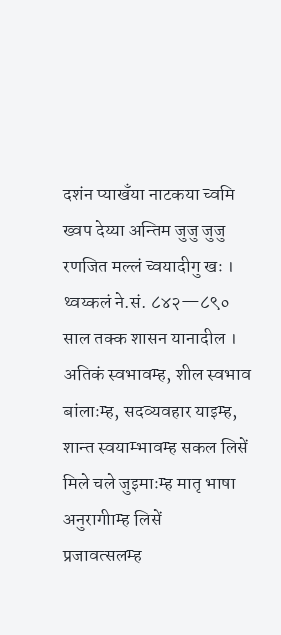दशंन प्याखँया नाटकया च्वमि ख्वप देय्या अन्तिम जुजु जुजु रणजित मल्लं च्वयादीगु खः ।
थ्वय्कलं ने.सं. ८४२—८९० साल तक्क शासन यानादील । अतिकं स्वभावम्ह, शील स्वभाव बांलाःम्ह, सदव्यवहार याइम्ह, शान्त स्वयाम्भावम्ह सकल लिसें मिले चले जुइमाःम्ह मातृ भाषा अनुरागीाम्ह लिसें
प्रजावत्सलम्ह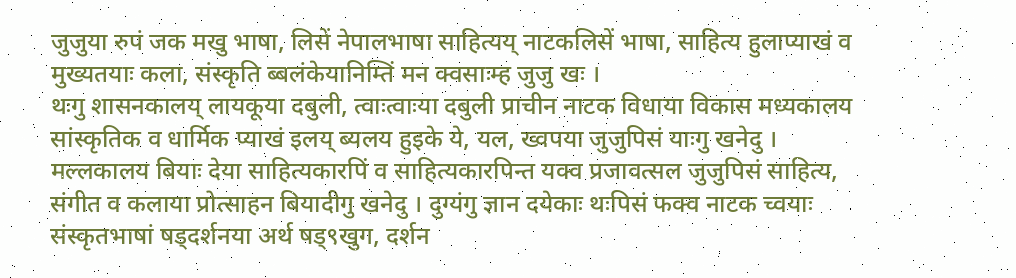जुजुया रुपं जक मखु भाषा, लिसें नेपालभाषा साहित्यय् नाटकलिसें भाषा, साहित्य हुलाप्याखं व मुख्यतयाः कला, संस्कृति ब्बलंकेयानिम्तिं मन क्वसाःम्ह जुजु खः ।
थःगु शासनकालय् लायकूया दबुली, त्वाःत्वाःया दबुली प्राचीन नाटक विधाया विकास मध्यकालय सांस्कृतिक व धार्मिक प्याखं इलय् ब्यलय हुइके ये, यल, ख्वपया जुजुपिसं याःगु खनेदु । मल्लकालय बियाः देया साहित्यकारपिं व साहित्यकारपिन्त यक्व प्रजावत्सल जुजुपिसं साहित्य, संगीत व कलाया प्रोत्साहन बियादीगु खनेदु । दुग्यंगु ज्ञान दयेकाः थःपिसं फक्व नाटक च्वयाः संस्कृतभाषां षड्दर्शनया अर्थ षड्९खुग, दर्शन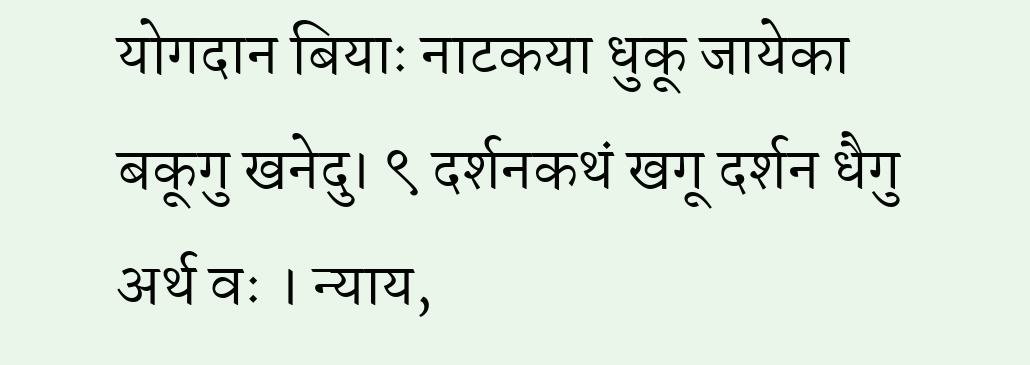योगदान बियाः नाटकया धुकू जायेका बकूगु खनेदु। ९ दर्शनकथं खगू दर्शन धैगु अर्थ वः । न्याय,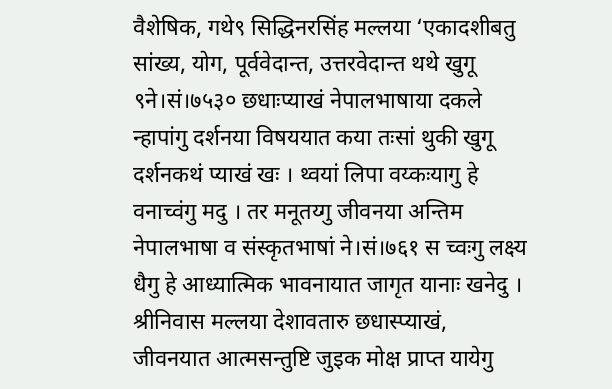वैशेषिक, गथे९ सिद्धिनरसिंह मल्लया ‘एकादशीबतु सांख्य, योग, पूर्ववेदान्त, उत्तरवेदान्त थथे खुगू ९ने।सं।७५३० छधाःप्याखं नेपालभाषाया दकले न्हापांगु दर्शनया विषययात कया तःसां थुकी खुगू दर्शनकथं प्याखं खः । थ्वयां लिपा वय्कःयागु हे वनाच्वंगु मदु । तर मनूतय्गु जीवनया अन्तिम नेपालभाषा व संस्कृतभाषां ने।सं।७६१ स च्वःगु लक्ष्य धैगु हे आध्यात्मिक भावनायात जागृत यानाः खनेदु । श्रीनिवास मल्लया देशावतारु छधास्प्याखं, जीवनयात आत्मसन्तुष्टि जुइक मोक्ष प्राप्त यायेगु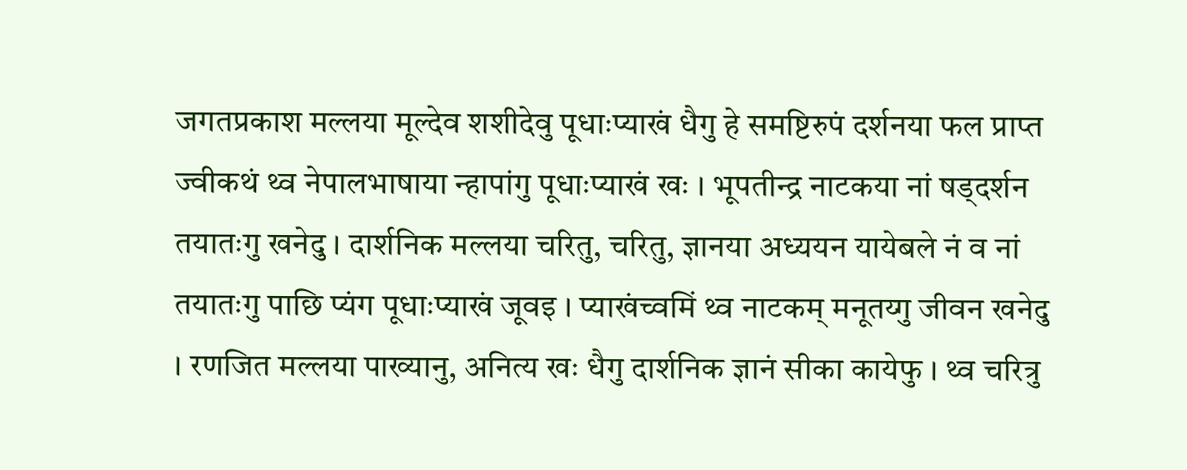जगतप्रकाश मल्लया मूल्देव शशीदेवु पूधाःप्याखं धैगु हे समष्टिरुपं दर्शनया फल प्राप्त ज्वीकथं थ्व नेपालभाषाया न्हापांगु पूधाःप्याखं खः । भूपतीन्द्र नाटकया नां षड्दर्शन तयातःगु खनेदु । दार्शनिक मल्लया चरितु, चरितु, ज्ञानया अध्ययन यायेबले नं व नां तयातःगु पाछि प्यंग पूधाःप्याखं जूवइ । प्याखंच्वमिं थ्व नाटकम् मनूतय्गु जीवन खनेदु । रणजित मल्लया पाख्यानु, अनित्य खः धैगु दार्शनिक ज्ञानं सीका कायेफु । थ्व चरित्रु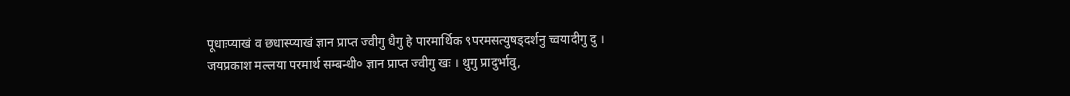पूधाःप्याखं व छधास्प्याखं ज्ञान प्राप्त ज्वीगु धैगु हे पारमार्थिक ९परमसत्युषड्दर्शनु च्वयादीगु दु । जयप्रकाश मल्लया परमार्थ सम्बन्धी० ज्ञान प्राप्त ज्वीगु खः । थुगु प्रादुर्भावु,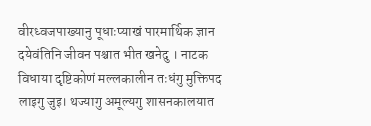वीरध्वजपाख्यानु पूधाःप्याखं पारमार्थिक ज्ञान दयेवंतिनि जीवन पश्चात भीत खनेदु । नाटक विधाया दृष्टिकोणं मल्लकालीन तःधंगु मुक्तिपद लाइगु जुइ। थज्यागु अमूल्यगु शासनकालयात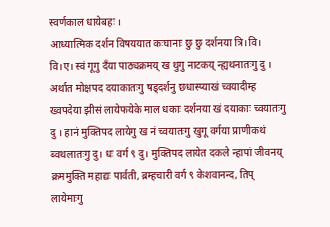स्वर्णकाल धायेबहः ।
आध्यात्मिक दर्शन विषययात कःघानाः छु छु दर्शनया त्रि।वि। वि।ए। स्वं गूगु दँया पाठ्यक्रमय् ख थुगु नाटकय् न्ह्यथनातःगु दु । अर्थात मोक्षपद दयाकातःगु षड्दर्शनु छधास्प्याखं च्वयादीम्ह ख्वपदेया झीसं लायेफयेके माल धकाः दर्शनया खं दयाकाः च्वयातःगु दु । हानं मुक्तिपद लायेगु ख नं च्वयातःगु खुगू वर्गया प्राणीकथं ब्वथलातःगु दु। धः वर्ग ९ दु। मुक्तिपद लायेत दकले न्हापां जीवनय् क्रममुक्ति महाद्यः पार्वती, ब्रम्हचारी वर्ग ९ केशवानन्द, तिप् लायेमाःगु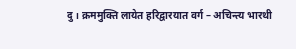दु । क्रममुक्ति लायेत हरिद्वारयात वर्ग – अचिन्त्य भारथी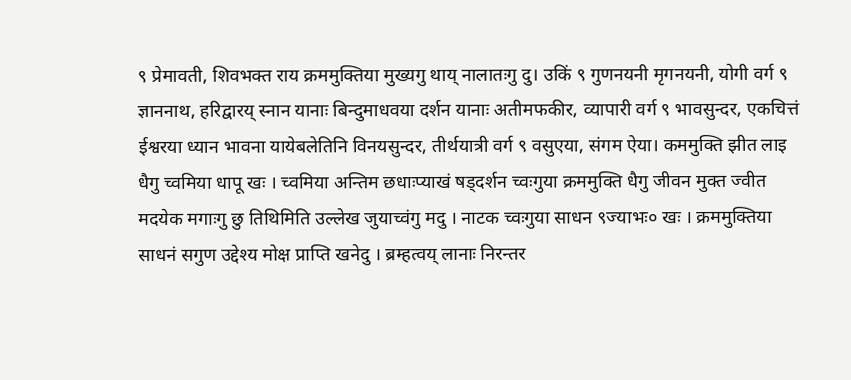९ प्रेमावती, शिवभक्त राय क्रममुक्तिया मुख्यगु थाय् नालातःगु दु। उकिं ९ गुणनयनी मृगनयनी, योगी वर्ग ९ ज्ञाननाथ, हरिद्वारय् स्नान यानाः बिन्दुमाधवया दर्शन यानाः अतीमफकीर, व्यापारी वर्ग ९ भावसुन्दर, एकचित्तं ईश्वरया ध्यान भावना यायेबलेतिनि विनयसुन्दर, तीर्थयात्री वर्ग ९ वसुएया, संगम ऐया। कममुक्ति झीत लाइ धैगु च्वमिया धापू खः । च्वमिया अन्तिम छधाःप्याखं षड्दर्शन च्वःगुया क्रममुक्ति धैगु जीवन मुक्त ज्वीत मदयेक मगाःगु छु तिथिमिति उल्लेख जुयाच्वंगु मदु । नाटक च्वःगुया साधन ९ज्याभः० खः । क्रममुक्तिया साधनं सगुण उद्देश्य मोक्ष प्राप्ति खनेदु । ब्रम्हत्वय् लानाः निरन्तर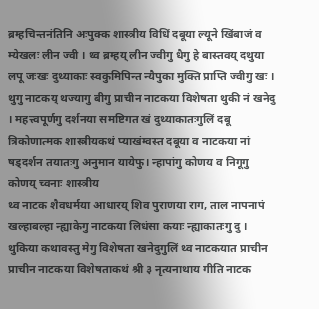ब्रम्हचिन्तनंतिनि अःपुक्क शास्त्रीय विधिं दबूया ल्यूने खिंबाजं व म्येखलः लीन ज्वी । थ्व ब्रम्हय् लीन ज्वीगु धैगु हे बास्तवय् दथुया लपू जःखः दुथ्याकाः स्वकुमिपिन्त न्यैपुका मुक्ति प्राप्ति ज्वीगु खः । थुगु नाटकय् थज्यागु बीगु प्राचीन नाटकया विशेषता थुकी नं खनेदु । महत्त्वपूर्णगु दर्शनया समष्टिगत खं दुथ्याकातःगुलिं दबू त्रिकोणात्मक शास्त्रीयकथं प्याखंम्वस्त दबूया व नाटकया नां षड्दर्शन तयातःगु अनुमान यायेफु। न्हापांगु कोणय व निगूगु कोणय् च्वनाः शास्त्रीय
थ्व नाटक शैवधर्मया आधारय् शिव पुराणया राग, ताल नापनापं खल्हाबल्हा न्ह्याकेगु नाटकया लिधंसा कयाः न्ह्याकातःगु दु । थुकिया कथावस्तु मेगु विशेषता खनेदुगुलिं थ्व नाटकयात प्राचीन प्राचीन नाटकया विशेषताकथं श्री ३ नृत्यनाथाय गीति नाटक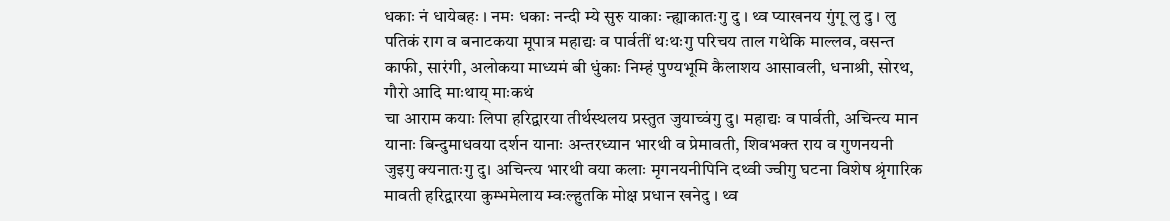धकाः नं धायेबहः । नमः धकाः नन्दी म्ये सुरु याकाः न्ह्याकातःगु दु । थ्व प्याखनय गुंगू लु दु । लु पतिकं राग व बनाटकया मूपात्र महाद्यः व पार्वतीं थःथःगु परिचय ताल गथेकि माल्लव, वसन्त काफी, सारंगी, अलोकया माध्यमं बी धुंकाः निम्हं पुण्यभूमि कैलाशय आसावली, धनाश्री, सोरथ, गौरो आदि माःथाय् माःकथं
चा आराम कयाः लिपा हरिद्वारया तीर्थस्थलय प्रस्तुत जुयाच्वंगु दु। महाद्यः व पार्वती, अचिन्त्य मान यानाः बिन्दुमाधवया दर्शन यानाः अन्तरध्यान भारथी व प्रेमावती, शिवभक्त राय व गुणनयनी जुइगु क्यनातःगु दु। अचिन्त्य भारथी वया कलाः मृगनयनीपिनि दथ्वी ज्वीगु घटना विशेष श्रृंगारिक मावती हरिद्वारया कुम्भमेलाय म्वःल्हुतकि मोक्ष प्रधान खनेदु । थ्व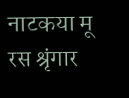नाटकया मू रस श्रृंगार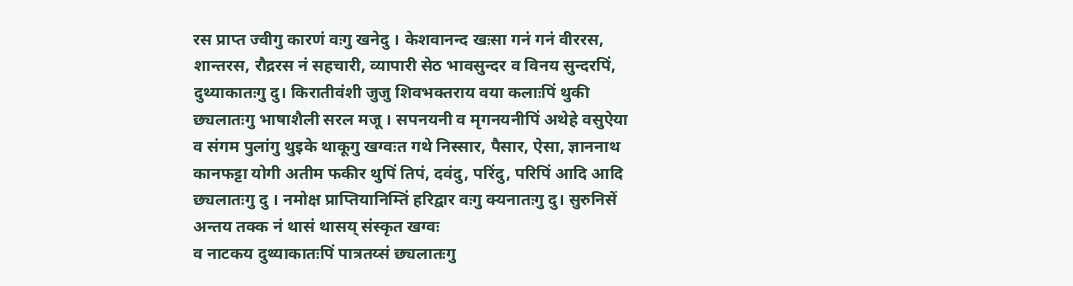रस प्राप्त ज्वीगु कारणं वःगु खनेदु । केशवानन्द खःसा गनं गनं वीररस, शान्तरस, रौद्ररस नं सहचारी, व्यापारी सेठ भावसुन्दर व विनय सुन्दरपिं, दुथ्याकातःगु दु। किरातीवंशी जुजु शिवभक्तराय वया कलाःपिं थुकी छ्यलातःगु भाषाशैली सरल मजू । सपनयनी व मृगनयनीपिं अथेहे वसुऐया व संगम पुलांगु थुइके थाकूगु खग्वःत गथे निस्सार, पैसार, ऐसा, ज्ञाननाथ कानफट्टा योगी अतीम फकीर थुपिं तिपं, दवंदु, परिंदु, परिपिं आदि आदि छ्यलातःगु दु । नमोक्ष प्राप्तियानिम्तिं हरिद्वार वःगु क्यनातःगु दु। सुरुनिसें अन्तय तक्क नं थासं थासय् संस्कृत खग्वः
व नाटकय दुथ्याकातःपिं पात्रतय्सं छ्यलातःगु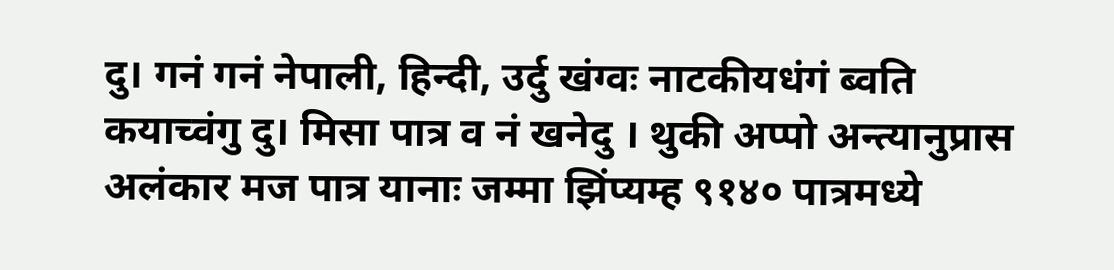दु। गनं गनं नेपाली, हिन्दी, उर्दु खंग्वः नाटकीयधंगं ब्वति कयाच्वंगु दु। मिसा पात्र व नं खनेदु । थुकी अप्पो अन्त्यानुप्रास अलंकार मज पात्र यानाः जम्मा झिंप्यम्ह ९१४० पात्रमध्ये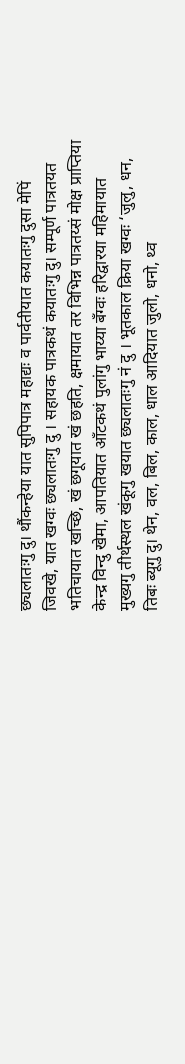छ्यलातःगु दु। थौंकन्हेया यात सुपिपात्र महाद्यः व पार्वतीयात कयातःगु दुसा मेपिं जिवखे, यात खग्वः छ्यलातःगु दु । सहायक पात्रकथं कयातःगु दु। सम्पूर्ण पात्रतयत भतिचायात खच्छि, खं छगूयात खं छहति, क्षमायात तर विभिन्न पात्रतय्सं मोक्ष प्राप्तिया केन्द्र विन्दु खेमा, आपतियात आँटकथं पुलांगु भाय्या बँग्वः हरिद्वारया महिमायात मुख्यगु तीर्थस्थल खंकूगु खयात छ्यलातःगु नं दु । भूतकाल क्रिया खग्वः ‘जुलु, धन, तिबः ब्यूगु दु। थेन, वल, बिल, काल, धाल आदियात जुलो, धनो, थ्व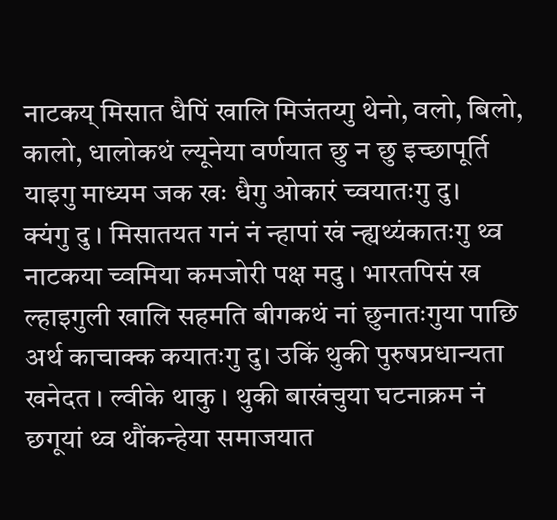नाटकय् मिसात धैपिं खालि मिजंतय्गु थेनो, वलो, बिलो, कालो, धालोकथं ल्यूनेया वर्णयात छु न छु इच्छापूर्ति याइगु माध्यम जक खः धैगु ओकारं च्वयातःगु दु।
क्यंगु दु । मिसातयत गनं नं न्हापां खं न्ह्यथ्यंकातःगु थ्व नाटकया च्वमिया कमजोरी पक्ष मदु । भारतपिसं ख ल्हाइगुली खालि सहमति बीगकथं नां छुनातःगुया पाछि अर्थ काचाक्क कयातःगु दु। उकिं थुकी पुरुषप्रधान्यता खनेदत । ल्वीके थाकु । थुकी बाखंचुया घटनाक्रम नं छगूयां थ्व थौंकन्हेया समाजयात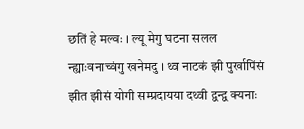छतिं हे मल्वः । ल्यू मेगु घटना सलल न्ह्याःवनाच्वंगु खनेमदु । थ्व नाटकं झी पुर्खापिंसं झीत झीसं योगी सम्प्रदायया दथ्वी द्वन्द्व क्यनाः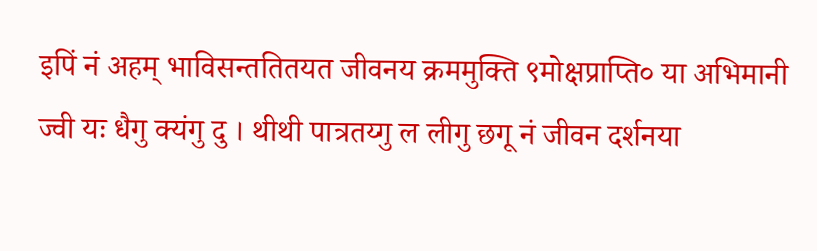इपिं नं अहम् भाविसन्ततितयत जीवनय क्रममुक्ति ९मोक्षप्राप्ति० या अभिमानी ज्वी यः धैगु क्यंगु दु । थीथी पात्रतय्गु ल लीगु छगू नं जीवन दर्शनया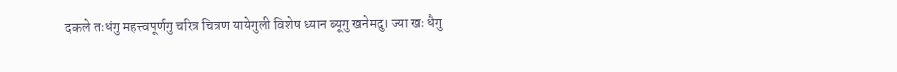दकले तःधंगु महत्त्वपूर्णगु चरित्र चित्रण यायेगुली विशेष ध्यान ब्यूगु खनेमदु। ज्या खः धैगु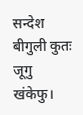सन्देश बीगुली कुतः जूगु खंकेफु।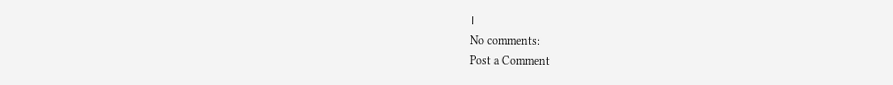।
No comments:
Post a Comment